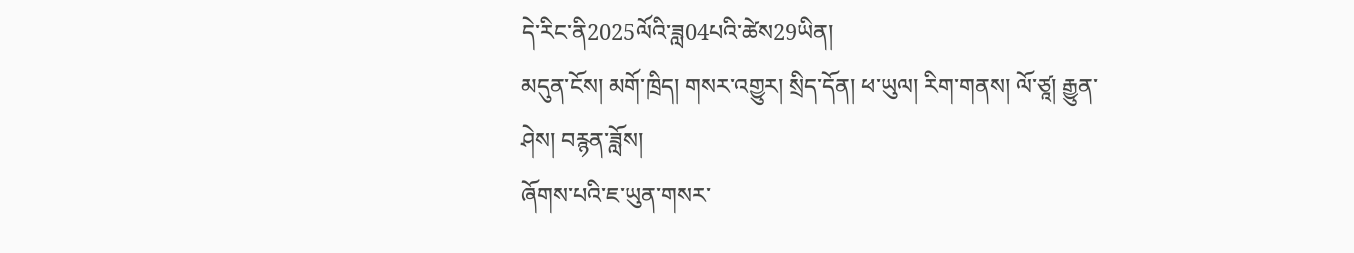དེ་རིང་ནི2025ལོའི་ཟླ04པའི་ཚེས29ཡིན།
མདུན་ངོས། མགོ་ཁྲིད། གསར་འགྱུར། སྲིད་དོན། ཕ་ཡུལ། རིག་གནས། ལོ་ཙཱ། རྒྱུན་ཤེས། བརྙན་ཟློས།
ཞོགས་པའི་ཇ་ཡུན་གསར་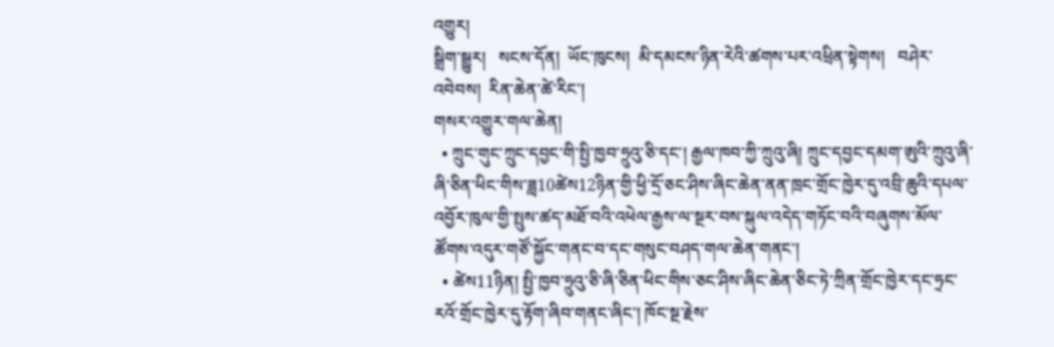འགྱུར།
སྒྲིག་སྒྱུར།   སངས་དོན།  ཡོང་ཁུངས།  མི་དམངས་ཉིན་རེའི་ཚགས་པར་འཕྲིན་སྟེགས།   བཤེར་འབེབས།  རིན་ཆེན་ཚེ་རིང་།
གསར་འགྱུར་གལ་ཆེན།
  • ཀྲུང་གུང་ཀྲུང་དབྱང་གི་སྤྱི་ཁྱབ་ཧྲུའུ་ཅི་དང་། རྒྱལ་ཁབ་ཀྱི་ཀྲུའུ་ཞི། ཀྲུང་དབྱང་དམག་ཨུའི་ཀྲུའུ་ཞི་ཞི་ཅིན་ཕིང་གིས་ཟླ10ཚེས12ཉིན་གྱི་ཕྱི་དྲོ་ཅང་ཤིས་ཞིང་ཆེན་ནན་ཁྲང་གྲོང་ཁྱེར་དུ་འབྲི་ཆུའི་དཔལ་འབྱོར་ཁུལ་གྱི་སྤུས་ཚད་མཐོ་བའི་འཕེལ་རྒྱས་ལ་སྔར་བས་སྐུལ་འདེད་གཏོང་བའི་བཞུགས་མོལ་ཚོགས་འདུར་གཙོ་སྐྱོང་གནང་བ་དང་གསུང་བཤད་གལ་ཆེན་གནང་།
  • ཚེས11ཉིན། སྤྱི་ཁྱབ་ཧྲུའུ་ཅི་ཞི་ཅིན་ཕིང་གིས་ཅང་ཤིས་ཞིང་ཆེན་ཅིང་ཏེ་ཀྲིན་གྲོང་ཁྱེར་དང་ཧྲང་རའོ་གྲོང་ཁྱེར་དུ་རྟོག་ཞིབ་གནང་ཞིང་། ཁོང་སྔ་རྗེས་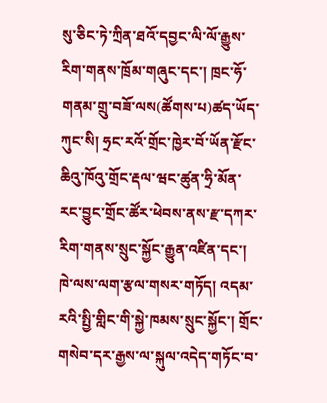སུ་ཅིང་ཏེ་ཀྲིན་ཐའོ་དབྱང་ལི་ལོ་རྒྱུས་རིག་གནས་ཁྲོམ་གཞུང་དང་། ཁྲང་ཧོ་གནམ་གྲུ་བཟོ་ལས(ཚོགས་པ)ཚད་ཡོད་ཀུང་སི། ཧྲང་རའོ་གྲོང་ཁྱེར་བོ་ཡོན་རྫོང་ཆིའུ་ཁོའུ་གྲོང་རྡལ་ཝང་ཚུན་ཧྲི་མོན་རང་བྱུང་གྲོང་ཚོར་ཕེབས་ནས་རྫ་དཀར་རིག་གནས་སྲུང་སྐྱོང་རྒྱུན་འཛིན་དང་། ཁེ་ལས་ལག་རྩལ་གསར་གཏོད། འདམ་རའི་སྤྱི་གླིང་གི་སྐྱེ་ཁམས་སྲུང་སྐྱོང་། གྲོང་གསེབ་དར་རྒྱས་ལ་སྐུལ་འདེད་གཏོང་བ་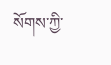སོགས་ཀྱི་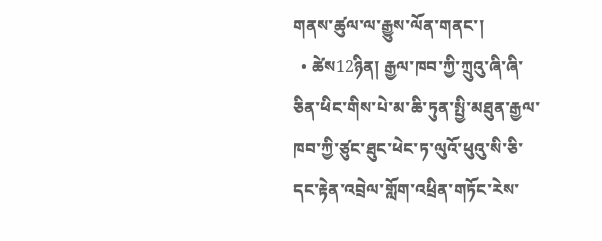གནས་ཚུལ་ལ་རྒྱུས་ལོན་གནང་།
  • ཚེས12ཉིན། རྒྱལ་ཁབ་ཀྱི་ཀྲུའུ་ཞི་ཞི་ཅིན་ཕིང་གིས་པེ་མ་ཆི་ཏུན་སྤྱི་མཐུན་རྒྱལ་ཁབ་ཀྱི་ཙུང་ཐུང་ཕེང་ཏ་ལུའོ་ཕུའུ་སི་ཅི་དང་རྟེན་འབྲེལ་གློག་འཕྲིན་གཏོང་རེས་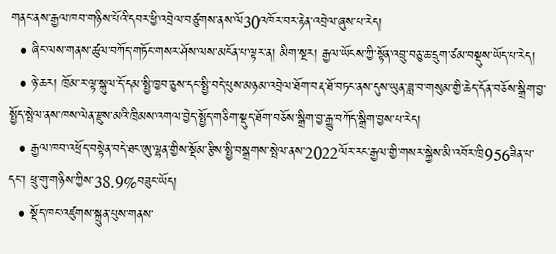གནང་ནས་རྒྱལ་ཁབ་གཉིས་པོའི་དབར་ཕྱི་འབྲེལ་བཙུགས་ནས་ལོ30འཁོར་བར་རྟེན་འབྲེལ་ཞུས་པ་རེད།
  • ཞིང་ལས་གནས་ཚུལ་བཀོད་གཏོང་གསར་ཤོས་ལས་མངོན་པ་ལྟར་ན། མིག་སྔར། རྒྱལ་ཡོངས་ཀྱི་སྟོན་འབྲུ་བཅུ་ཆ་དྲུག་ཙམ་བསྡུས་ཡོད་པ་རེད།
  • ཉེ་ཆར། ཁྲོམ་ར་ལྟ་སྐུལ་དོ་དམ་སྤྱི་ཁྱབ་ཅུས་དང་སྤྱི་བདེ་པུས་མཉམ་འབྲེལ་ཐོག་བརྡ་ཐོ་བཏང་ནས་དུས་ཡུན་ཟླ་བ་གསུམ་གྱི་ཆེད་དོན་བཅོས་སྒྲིག་བྱ་སྤྱོད་སྤེལ་ནས་ཁས་ལེན་རྫུས་མའི་ཁྲིམས་འགལ་བྱེད་སྤྱོད་གཅིག་སྡུད་ཐོག་བཅོས་སྒྲིག་བྱ་རྒྱུ་བཀོད་སྒྲིག་བྱས་པ་རེད།
  • རྒྱལ་ཁབ་འཕྲོད་བསྟེན་བདེ་ཐང་ཨུ་ལྷན་གྱིས་སྡོམ་རྩིས་སྤྱི་བསྒྲགས་སྤེལ་ནས་2022ལོར་རང་རྒྱལ་གྱི་གསར་སྐྱེས་མི་འབོར་ཁྲི956ཟིན་པ་དང་། ཕྲུ་གུ་གཉིས་ཀྱིས་38.9%བཟུང་ཡོད།
  • སྡོད་ཁང་འཛུགས་སྐྲུན་པུས་གནས་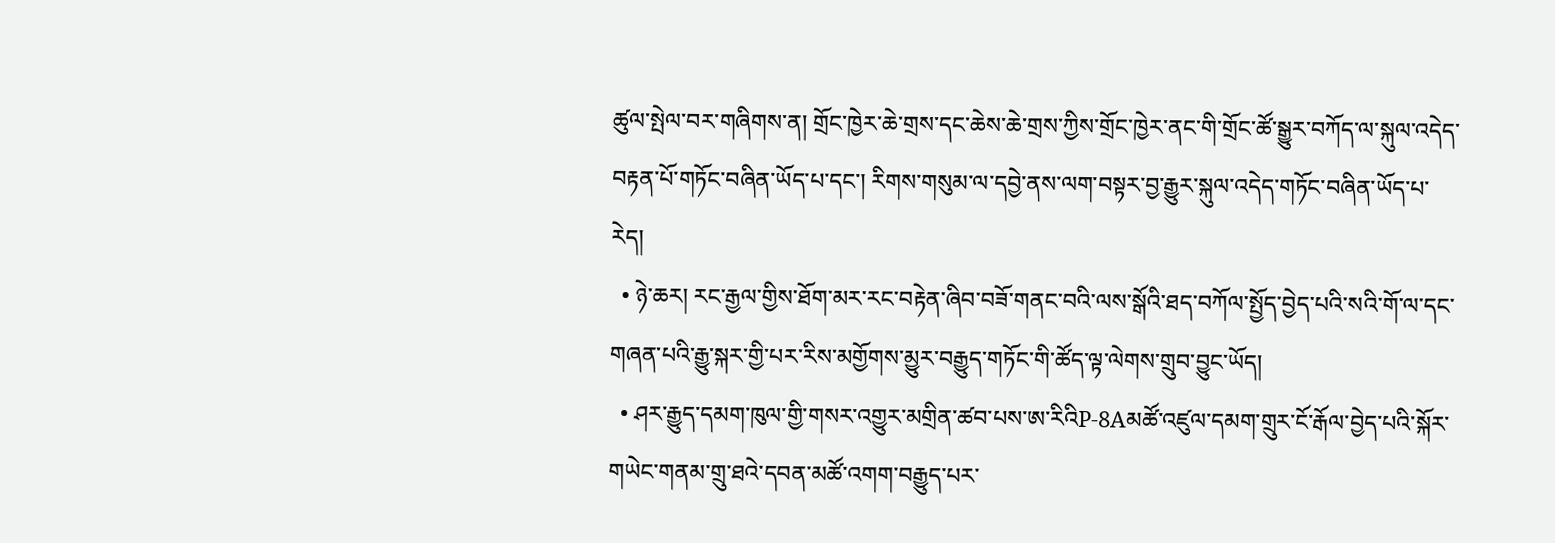ཚུལ་སྤེལ་བར་གཞིགས་ན། གྲོང་ཁྱེར་ཆེ་གྲས་དང་ཆེས་ཆེ་གྲས་ཀྱིས་གྲོང་ཁྱེར་ནང་གི་གྲོང་ཚོ་སྒྱུར་བཀོད་ལ་སྐུལ་འདེད་བརྟན་པོ་གཏོང་བཞིན་ཡོད་པ་དང་། རིགས་གསུམ་ལ་དབྱེ་ནས་ལག་བསྟར་བྱ་རྒྱུར་སྐུལ་འདེད་གཏོང་བཞིན་ཡོད་པ་རེད།
  • ཉེ་ཆར། རང་རྒྱལ་གྱིས་ཐོག་མར་རང་བརྟེན་ཞིབ་བཟོ་གནང་བའི་ལས་སྒོའི་ཐད་བཀོལ་སྤྱོད་བྱེད་པའི་སའི་གོ་ལ་དང་གཞན་པའི་རྒྱུ་སྐར་གྱི་པར་རིས་མགྱོགས་མྱུར་བརྒྱུད་གཏོང་གི་ཚོད་ལྟ་ལེགས་གྲུབ་བྱུང་ཡོད།
  • ཤར་རྒྱུད་དམག་ཁུལ་གྱི་གསར་འགྱུར་མགྲིན་ཚབ་པས་ཨ་རིའིP-8Aམཚོ་འཛུལ་དམག་གྲུར་ངོ་རྒོལ་བྱེད་པའི་སྐོར་གཡེང་གནམ་གྲུ་ཐའེ་དབན་མཚོ་འགག་བརྒྱུད་པར་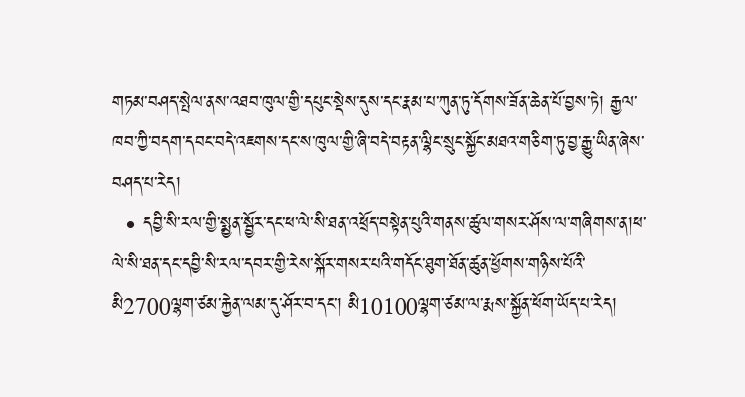གཏམ་བཤད་སྤེལ་ནས་འཐབ་ཁུལ་གྱི་དཔུང་སྡེས་དུས་དང་རྣམ་པ་ཀུན་ཏུ་དོགས་ཟོན་ཆེན་པོ་བྱས་ཏེ། རྒྱལ་ཁབ་ཀྱི་བདག་དབང་བདེ་འཇགས་དང་ས་ཁུལ་གྱི་ཞི་བདེ་བརྟན་ལྷིང་སྲུང་སྐྱོང་མཐའ་གཅིག་ཏུ་བྱ་རྒྱུ་ཡིན་ཞེས་བཤད་པ་རེད།
  • དབྱི་སི་རལ་གྱི་སྨྱན་སྦྱོར་དང་ཕ་ལེ་སི་ཐན་འཕྲོད་བསྟེན་པུའི་གནས་ཚུལ་གསར་ཤོས་ལ་གཞིགས་ན།ཕ་ལེ་སི་ཐན་དང་དབྱི་སི་རལ་དབར་གྱི་རེས་སྐོར་གསར་པའི་གདོང་ཐུག་ཐོན་ཚུན་ཕྱོགས་གཉིས་པོའི་མི2700ལྷག་ཙམ་རྐྱེན་ལམ་དུ་ཤོར་བ་དང་། མི10100ལྷག་ཙམ་ལ་རྨས་སྐྱོན་ཕོག་ཡོད་པ་རེད།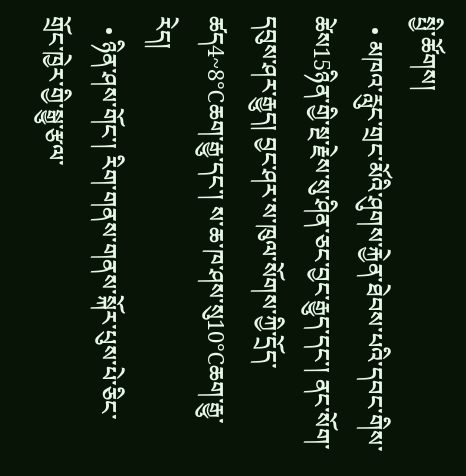སྤྱི་ཚོགས།
  • མཁའ་རླུང་གྲང་མོའི་ཤུགས་རྐྱེན་ཐེབས་པའི་དབང་གིས་ཚེས15ཉིན་གྱི་སྔ་རྗེས་སུ་ཤིན་ཅང་བྱང་རྒྱུད་དང་། ནང་སོག་དབུས་ཤར་རྒྱུད། བྱང་ཤར་ས་ཁུལ་སོགས་ཀྱི་དྲོད་ཚད4~8℃ཆག་རྒྱུ་དང་། ས་ཆ་ཁ་ཤས་སུ10℃ཆག་རྒྱུ་རེད།
  • ཉིན་ཤས་གོང་། རིག་གནས་གནས་སྐོར་པུས་པེ་ཅིང་གྲོང་ཁྱེར་གྱི་སྒྱུ་རྩལ་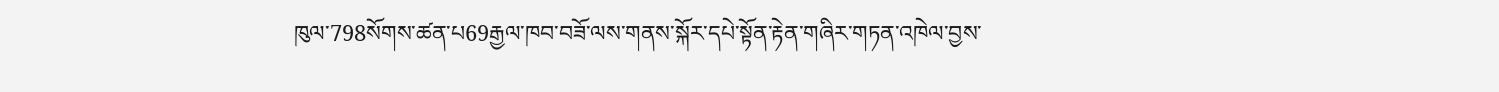ཁུལ་798སོགས་ཚན་པ69རྒྱལ་ཁབ་བཟོ་ལས་གནས་སྐོར་དཔེ་སྟོན་རྟེན་གཞིར་གཏན་འཁེལ་བྱས་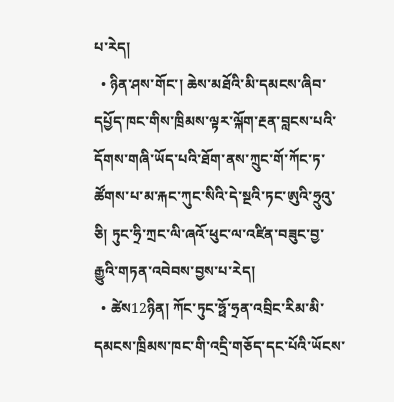པ་རེད།
  • ཉིན་ཤས་གོང་། ཆེས་མཐོའི་མི་དམངས་ཞིབ་དཔྱོད་ཁང་གིས་ཁྲིམས་ལྟར་ལྐོག་རྔན་བླངས་པའི་དོགས་གཞི་ཡོད་པའི་ཐོག་ནས་ཀྲུང་གོ་ཀོང་ཏ་ཚོགས་པ་མ་རྐང་ཀུང་སིའི་དེ་སྔའི་ཏང་ཨུའི་ཧྲུའུ་ཅི། ཏུང་ཧྲི་ཀྲང་ལི་ཞའོ་ཕུང་ལ་འཛིན་བཟུང་བྱ་རྒྱུའི་གཏན་འབེབས་བྱས་པ་རེད།
  • ཚེས12ཉིན། ཀོང་ཏུང་ཧྥོ་ཧྲན་འབྲིང་རིམ་མི་དམངས་ཁྲིམས་ཁང་གི་འདྲི་གཅོད་དང་པོའི་ཡོངས་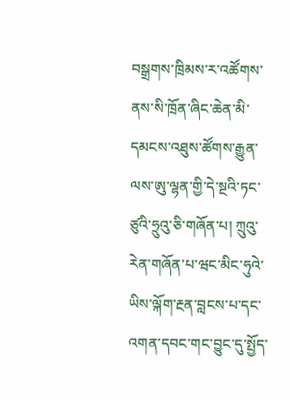བསྒྲགས་ཁྲིམས་ར་འཚོགས་ནས་སི་ཁྲོན་ཞིང་ཆེན་མི་དམངས་འཐུས་ཚོགས་རྒྱུན་ལས་ཨུ་ལྷན་གྱི་དེ་སྔའི་ཏང་ཙུའི་ཧྲུའུ་ཅི་གཞོན་པ། ཀྲུའུ་རེན་གཞོན་པ་ཝང་མིང་ཧུའེ་ཡིས་ལྐོག་རྔན་བླངས་པ་དང་འགན་དབང་གང་བྱུང་དུ་སྤྱོད་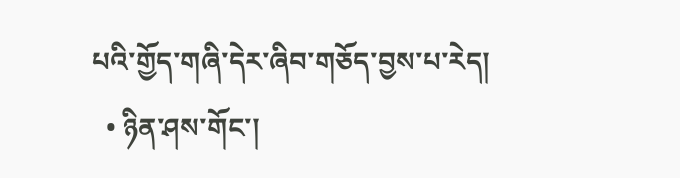པའི་གྱོད་གཞི་དེར་ཞིབ་གཅོད་བྱས་པ་རེད།
  • ཉིན་ཤས་གོང་།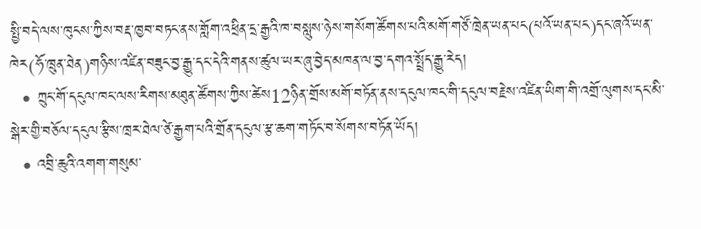སྤྱི་བདེ་ལས་ཁུངས་ཀྱིས་བརྡ་ཁྱབ་བཏང་ནས་གློག་འཕྲིན་དྲ་རྒྱའི་ཁ་བསླུས་ཉེས་གསོག་ཚོགས་པའི་མགོ་གཙོ་ཁྲེན་ཡན་པང(པའོ་ཡན་པང)དང་ཞའོ་ཡན་ཁེར(ཧོ་ཁྲུན་ཐེན)གཉིས་འཛིན་བཟུང་བྱ་རྒྱུ་དང་དེའི་གནས་ཚུལ་ཡར་ཞུ་བྱེད་མཁན་ལ་བྱ་དགའ་སྤྲོད་རྒྱུ་རེད།
  • ཀྲུང་གོ་དངུལ་ཁང་ལས་རིགས་མཐུན་ཚོགས་ཀྱིས་ཚེས12ཉིན་གྲོས་མགོ་བཏོན་ནས་དངུལ་ཁང་གི་དངུལ་བརྗེས་འཛིན་ཡིག་གི་འགྲོ་ལུགས་དང་མི་སྒེར་གྱི་བཅོལ་དངུལ་རྩིས་ཁྲར་ཐེལ་ཙེ་རྒྱག་པའི་གྲོན་དངུལ་རྩ་ཆག་གཏོང་བ་སོགས་བཏོན་ཡོད།
  • འབྲི་ཆུའི་འགག་གསུམ་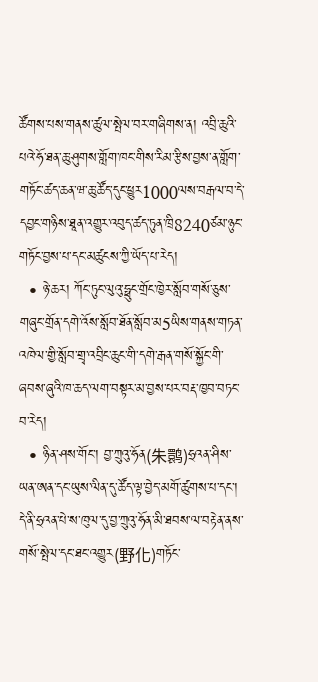ཚོགས་པས་གནས་ཚུལ་སྤེལ་བར་གཞིགས་ན། འབྲི་ཆུའི་པའེ་ཧོ་ཐན་ཆུ་ཤུགས་གློག་ཁང་གིས་རིམ་རྩིས་བྱས་ན་གློག་གཏོང་ཚད་ཆན་ཝ་ཆུ་ཚོད་དུང་ཕྱུར1000ལས་བརྒལ་བ་དེ་དབྱང་གཉིས་ཐཱན་འགྱུར་འབུད་ཚད་ཏུན་ཁྲི8240ཙམ་ཉུང་གཏོང་བྱས་པ་དང་མཚུངས་ཀྱི་ཡོད་པ་རེད།
  • ཉེ་ཆར། ཀོང་ཏུང་ལུའུ་ཧྥུང་གྲོང་ཁྱེར་སློབ་གསོ་ཅུས་གཞུང་གྲོན་དགེ་འོས་སློབ་ཐོན་སློབ་མ5ཡིས་གནས་གཏན་འཁེལ་གྱི་སློབ་གྲྭ་འབྲིང་ཆུང་གི་དགེ་རྒན་གསོ་སྐྱོང་གི་ཞབས་ཞུའི་ཁ་ཆད་ལག་བསྟར་མ་བྱས་པར་བརྡ་ཁྱབ་བཏང་བ་རེད།
  • ཉིན་ཤས་གོང་། བྱ་ཀྲུའུ་ཧོན(朱鹮)ཧྲའན་ཤིས་ཡན་ཨན་དང་ཡུས་ལིན་དུ་ཚོད་ལྟ་བྱེད་མགོ་ཚུགས་པ་དང་། དེ་ནི་ཧྲའན་པེ་ས་ཁུལ་དུ་བྱ་ཀྲུའུ་ཧོན་མི་ཐབས་ལ་བརྟེན་ནས་གསོ་སྤེལ་དང་ཐང་འགྱུར(野化)གཏོང་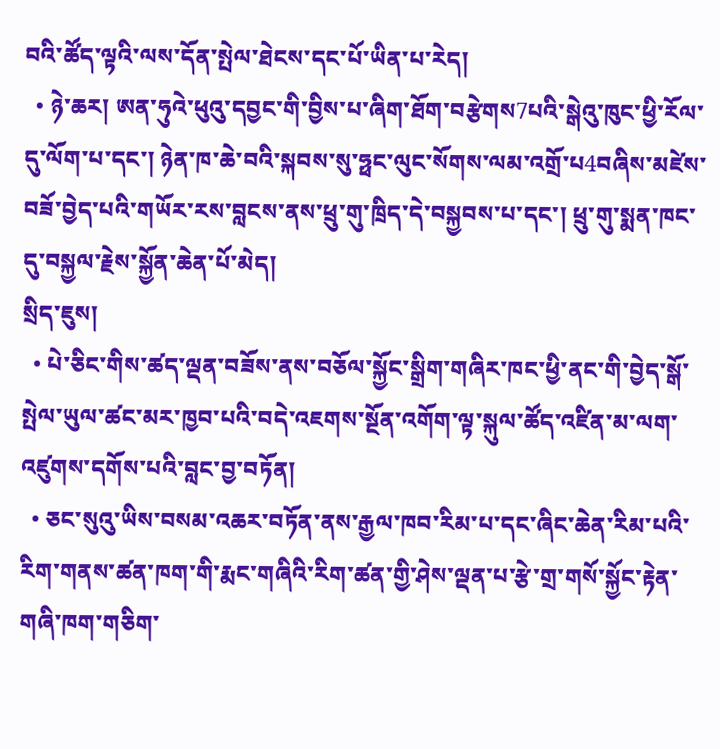བའི་ཚོད་ལྟའི་ལས་དོན་སྤེལ་ཐེངས་དང་པོ་ཡིན་པ་རེད།
  • ཉེ་ཆར། ཨན་ཧུའེ་ཕུའུ་དབྱང་གི་བྱིས་པ་ཞིག་ཐོག་བརྩེགས7པའི་སྒེའུ་ཁུང་ཕྱི་རོལ་དུ་ལོག་པ་དང་། ཉེན་ཁ་ཆེ་བའི་སྐབས་སུ་ཧྥང་ལུང་སོགས་ལམ་འགྲོ་པ4བཞིས་མཛེས་བཟོ་བྱེད་པའི་གཡོར་རས་བླངས་ནས་ཕྲུ་གུ་ཁྲིད་དེ་བསྐྱབས་པ་དང་། ཕྲུ་གུ་སྨན་ཁང་དུ་བསྐྱལ་རྗེས་སྐྱོན་ཆེན་པོ་མེད།
སྲིད་ཇུས།
  • པེ་ཅིང་གིས་ཚད་ལྡན་བཟོས་ནས་བཅོལ་སྐྱོང་སྒྲིག་གཞིར་ཁང་ཕྱི་ནང་གི་བྱེད་སྒོ་སྤེལ་ཡུལ་ཚང་མར་ཁྱབ་པའི་བདེ་འཇགས་སྔོན་འགོག་ལྟ་སྐུལ་ཚོད་འཛིན་མ་ལག་འཛུགས་དགོས་པའི་བླང་བྱ་བཏོན།
  • ཅང་སུའུ་ཡིས་བསམ་འཆར་བཏོན་ནས་རྒྱལ་ཁབ་རིམ་པ་དང་ཞིང་ཆེན་རིམ་པའི་རིག་གནས་ཚན་ཁག་གི་རྨང་གཞིའི་རིག་ཚན་གྱི་ཤེས་ལྡན་པ་རྩེ་གྲ་གསོ་སྐྱོང་རྟེན་གཞི་ཁག་གཅིག་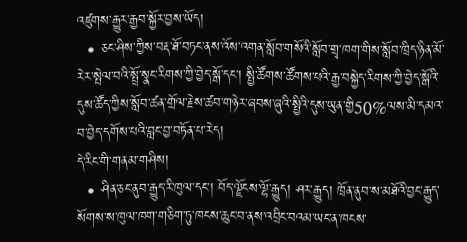འཛུགས་རྒྱུར་རྒྱབ་སྐྱོར་བྱས་ཡོད།
  • ཅང་ཤིས་ཀྱིས་བརྡ་ཐོ་བཏང་ནས་འོས་འགན་སློབ་གསོའི་སློབ་གྲྭ་ཁག་གིས་སློབ་ཁྲིད་ཉིན་མོ་རེར་སྤེལ་བའི་སྤྲོ་སྣང་རིགས་ཀྱི་བྱེད་སྒོ་དང་། སྤྱི་ཚོགས་ཚོགས་པའི་རྒྱ་བསྐྱེད་རིགས་ཀྱི་བྱེད་སྒོའི་དུས་ཚོད་ཀྱིས་སློབ་ཚན་གྲོལ་རྗེས་ཚབ་གཉེར་ཞབས་ཞུའི་སྤྱིའི་དུས་ཡུན་གྱི50%ལས་མི་དམའ་བ་བྱེད་དགོས་པའི་བླང་བྱ་བཏོན་པ་རེད།
དེ་རིང་གི་གནམ་གཤིས།
  • ཤིན་ཅང་ནུབ་རྒྱུད་རི་ཁུལ་དང་། བོད་ལྗོངས་ལྷོ་རྒྱུད། ཤར་རྒྱུད། ཁྲོན་ནུབ་ས་མཐོའི་བྱང་རྒྱུད་སོགས་ས་ཁུལ་ཁག་གཅིག་ཏུ་ཁངས་ཆུང་བ་ནས་འབྲིང་བའམ་ཡང་ན་ཁངས་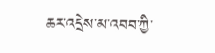ཆར་འདྲེས་མ་འབབ་ཀྱི་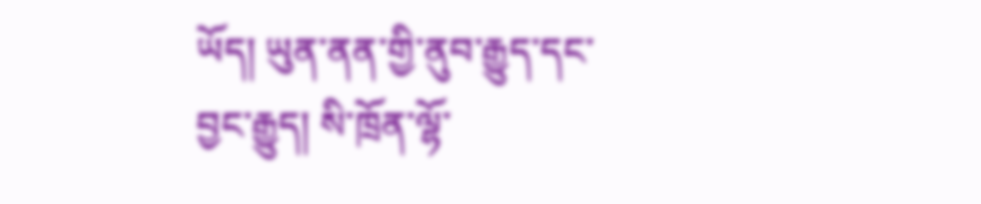ཡོད། ཡུན་ནན་གྱི་ནུབ་རྒྱུད་དང་བྱང་རྒྱུད། སི་ཁྲོན་ལྷོ་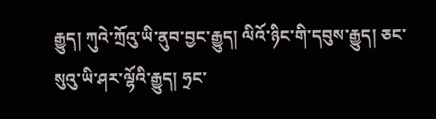རྒྱུད། ཀུའེ་ཀྲོའུ་ཡི་ནུབ་བྱང་རྒྱུད། ལིའོ་ཉིང་གི་དབུས་རྒྱུད། ཅང་སུའུ་ཡི་ཤར་ལྷོའི་རྒྱུད། ཧྲང་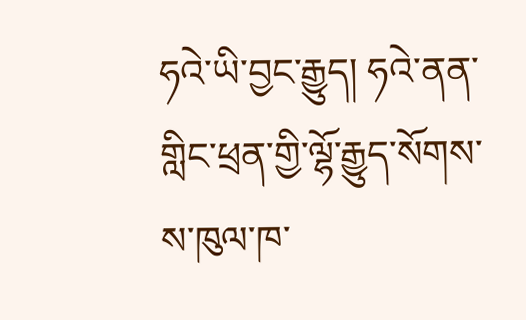ཧའེ་ཡི་བྱང་རྒྱུད། ཧའེ་ནན་གླིང་ཕྲན་གྱི་ལྷོ་རྒྱུད་སོགས་ས་ཁུལ་ཁ་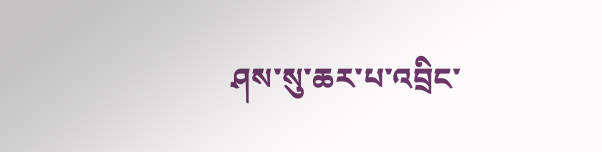ཤས་སུ་ཆར་པ་འབྲིང་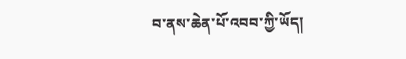བ་ནས་ཆེན་པོ་འབབ་ཀྱི་ཡོད།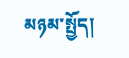མཉམ་སྤྱོད།